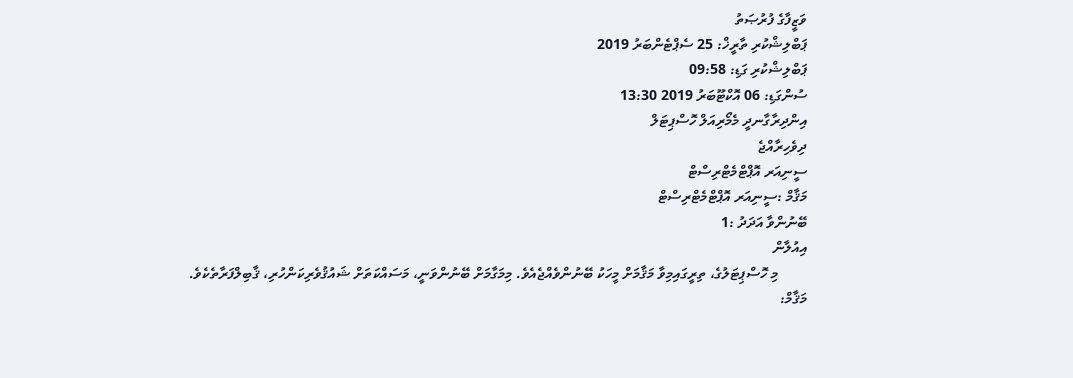ވަޒީފާގެ ފުރުޞަތު
ޕަބްލިޝްކުރި ތާރީޚް: 25 ސެޕްޓެންބަރު 2019
ޕަބްލިޝްކުރި ގަޑި: 09:58
ސުންގަޑި: 06 އޮކްޓޫބަރު 2019 13:30
އިންދިރާގާނދީ މެމޯރިއަލް ހޮސްޕިޓަލް
ދިވެހިރާއްޖެ
ސީނިއަރ އޮޕްޓްމެޓްރިސްޓް
މަޤާމް :ސީނިއަރ އޮޕްޓްމެޓްރިސްޓް
ބޭނުންވާ އަދަދު :1
އިއުލާން
        މި ހޮސްޕިޓަލުގެ، ތިރީގައިމިވާ މަޤާމަށް މީހަކު ބޭނުންވެއްޖެއެވެ. މިމަގާމަށް ބޭނުންވަނީ، މަސައްކަތަށް ޝައުޤުވެރިކަންހުރި، ޤާބިލްފަރާތެކެވެ.
މަޤާމް: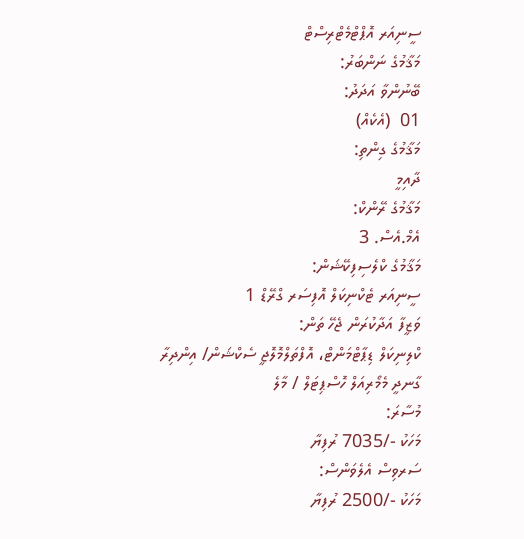ސީނިއަރ އޮޕްޓްމެޓްރިސްޓް
މަޤާމުގެ ނަންބަރު:
ބޭނުންވާ އަދަދު:
01  (އެކެއް)
މަޤާމުގެ ގިންތި:
ދާއިމީ
މަޤާމުގެ ރޭންކް:
އެމް.އެސް. 3
މަޤާމުގެ ކްލެސިފިކޭޝަން:
ސީނިއަރ ޓެކްނިކަލް އޮފިސަރ ގްރޭޑް 1
ވަޒީފާ އަދާކުރަން ޖެހޭ ތަން:
ކްލިނިކަލް ޑިޕާޓްމަންޓް، އޮފްތަލްމޮލޮޖީ ސެކްޝަން/ އިންދިރާ ގާނދީ މެމޯރިއަލް ހޮސްޕިޓަލް / މާލެ
މުސާރަ:
މަހަކު -/7035 ރުފިޔާ
ސަރވިސް އެލެވަންސް:
މަހަކު -/2500 ރުފިޔާ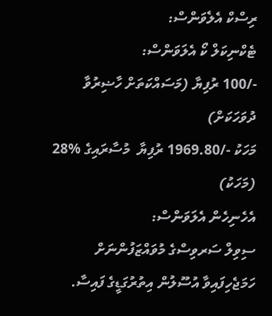ރިސްކް އެލެވަންސް:
ޓެކްނިކަލް ކޯ އެލަވަންސް:
-/100 ރުފިޔާ (މަސައްކަތަށް ހާޟިރުވާ ދުވަހަކަށް)
މަހަކު -/1969.80 ރުފިޔާ  މުސާރައިގެ %28 (މަހަކު)
އެހެނިހެން އެލަވަންސް:
ސިވިލް ސަރވިސްގެ މުވައްޒަފުންނަށް ހަމަޖެހިފައިވާ އުސޫލުން އިތުރުގަޑީގެ ފައިސާ.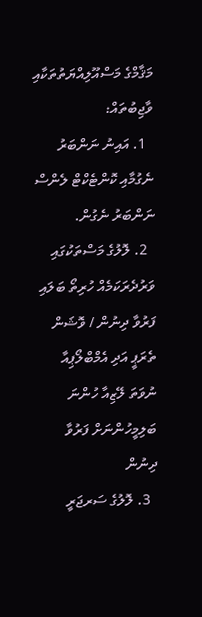މަޤާމްގެ މަސްއޫލިއްޔަތުތަކާއި ވާޖިބުތައް:
  1. އައިނު ނަންބަރު ނެގުމާއި ކޮންޓެކްޓް ލެންސް ނަންބަރު ނެގުން.
  2. ލޮލުގެ މަސްތަކުގައި ވަރުދެރަކަމެއް ހުރިތޯ ބަލައި ފަރުވާ ދިނުން / ވޮޝަން ތެރަޕީ އަދި އެމްބްލޯޕިއާ ނުވަތަ ލޭޒިއާ ހުންނަ ބަލިމީހުންނަށް ފަރުވާ ދިނުން
  3. ލޮލުގެ ސަރޖަރީ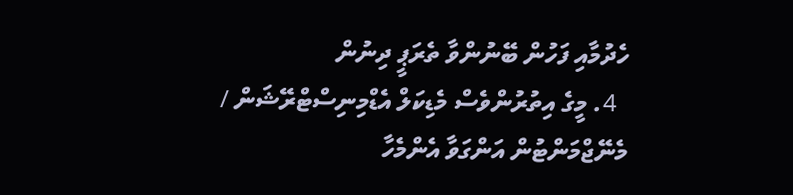ހެދުމާއި ފަހުން ބޭނުންވާ ތެރަޕީ ދިނުން
  4. މީގެ އިތުރުންވެސް މެޑިކަލް އެޑްމިނިސްޓްރޭޝަން / މެނޭޖްމަންޓުން އަންގަވާ އެންމެހާ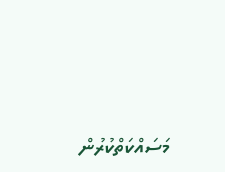މަސައްކަތްކުރުން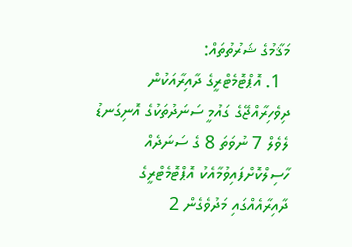މަޤާމުގެ ޝަރުތުތައް:
  1. އޮޕްޓޮމެޓްރީގެ ދާއިރާއަކުން ދިވެހިރާއްޖޭގެ ގައުމީ ސަނަދުތަކުގެ އޮނިގަނޑު ލެވެލް 7 ނުވަތަ 8 ގެ ސަނަދެއް ހާސިލްކޮށްފައިވުމާއެކު އޮޕްޓޮމެޓްރީގެ ދާއިރާއެއްގައި މަދުވެގެން 2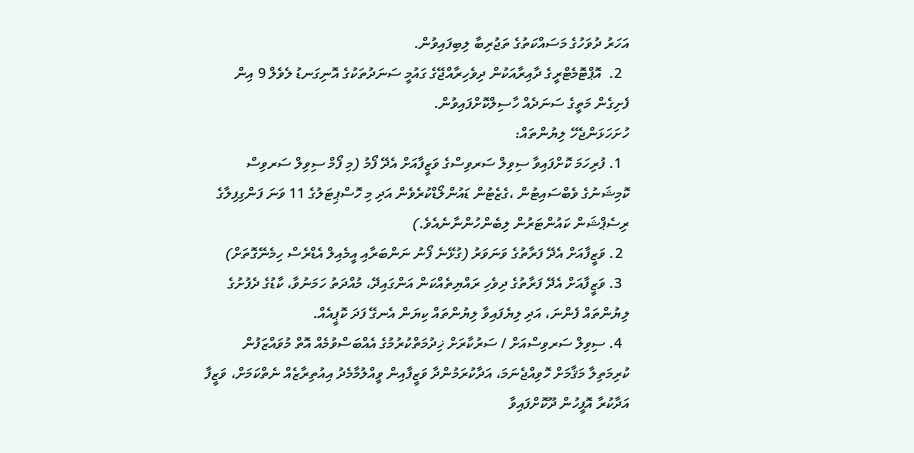އަހަރު ދުވަހުގެ މަސައްކަތުގެ ތަޖުރިބާ ލިބިފައިވުން.
  2.  އޮޕްޓޮމެޓްރީގެ ދާއިރާއަކުން ދިވެހިރާއްޖޭގެ ގައުމީ ސަނަދުތަކުގެ އޮނިގަނޑު ލެވެލް 9 އިން ފެށިގެން މަތީގެ ސަނަދެއް ހާސިލްކޮށްފައިވުން.
ހުށަހަޅަންޖެހޭ ލިޔުންތައް:
  1. ފުރިހަމަ ކޮށްފައިވާ ސިވިލް ސަރވިސްގެ ވަޒީފާއަށް އެދޭ ފޯމު (މި ފޯމް ސިވިލް ސަރވިސް ކޮމިޝަނުގެ ވެބްސައިޓުން ،ގެޒެޓުން ޑައުންލޯޑްކުރެވެން އަދި މި ހޮސްޕިޓަލުގެ 11 ވަނަ ފަންގިފިލާގެ ރިސެޕްޝަން ކައުންޓަރުން ލިބެންހުންނާނެއެވެ.)
  2. ވަޒީފާއަށް އެދޭ ފަރާތުގެ ވަނަވަރު (ގުޅޭނެ ފޯނު ނަންބަރާއި އީމެއިލް އެޑްރެސް ހިމެނޭގޮތަށް)
  3. ވަޒީފާއަށް އެދޭ ފަރާތުގެ ދިވެހި ރައްޔިތެއްކަން އަންގައިދޭ، މުއްދަތު ހަމަނުވާ، ކާޑުގެ ދެފުށުގެ ލިޔުންތައް ފެންނަ، އަދި ލިޔެފައިވާ ލިޔުންތައް ކިޔަން އެނގޭ ފަދަ ކޮޕީއެއް.
  4. ސިވިލް ސަރވިސްއަށް / ސަރުކާރަށް ޚިދުމަތްކުރުމުގެ އެއްބަސްވުމެއް އޮތް މުވައްޒަފުން ކުރިމަތިލާ މަޤާމަށް ހޮވިއްޖެނަމަ، އަދާކުރަމުންދާ ވަޒީފާއިން ވީއްލުމާމެދު އިއުތިރާޒެއް ނެތްކަމަށް، ވަޒީފާ އަދާކުރާ އޮފީހުން ދޫކޮށްފައިވާ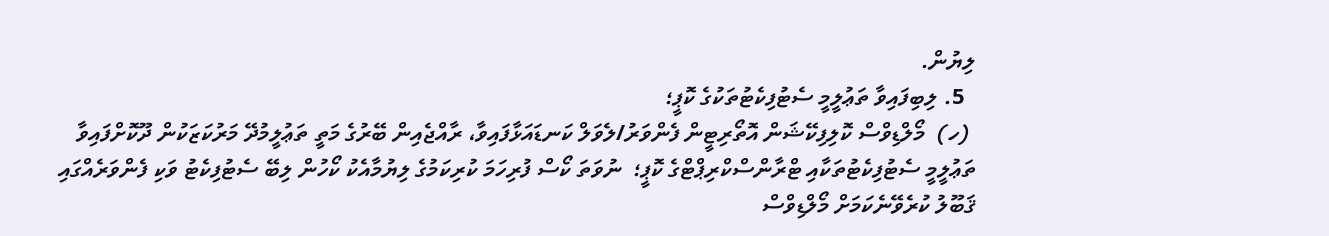ލިޔުން.
  5. ލިބިފައިވާ ތަޢުލީމީ ސެޓުފިކެޓުތަކުގެ ކޮޕީ؛
 (ހ)  މޯލްޑިވްސް ކޮލިފިކޭޝަން އޮތޯރިޓީން ފެންވަރު/ލެވަލް ކަނޑައަޅާފައިވާ، ރާއްޖެއިން ބޭރުގެ މަތީ ތަޢުލީމުދޭ މަރުކަޒަކުން ދޫކޮށްފައިވާ ތަޢުލީމީ ސެޓުފިކެޓުތަކާއި ޓްރާންސްކްރިޕްޓްގެ ކޮޕީ؛  ނުވަތަ ކޯސް ފުރިހަމަ ކުރިކަމުގެ ލިޔުމާއެކު ކޯހުން ލިބޭ ސެޓުފިކެޓު ވަކި ފެންވަރެއްގައި ޤަބޫލު ކުރެވޭނެކަމަށް މޯލްޑިވްސް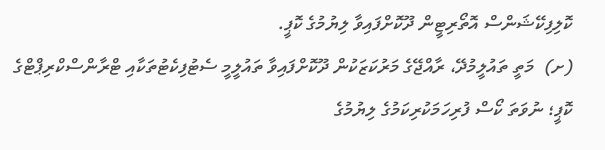ކޮލިފިކޭޝަންސް އޮތޯރިޓީން ދޫކޮށްފައިވާ ލިޔުމުގެ ކޮޕީ.
(ށ)  މަތީ ތައުލީމުދޭ، ރާއްޖޭގެ މަރުކަޒަކުން ދޫކޮށްފައިވާ ތައުލީމީ ސެޓުފިކެޓުތަކާއި ޓްރާންސްކްރިޕްޓްގެ ކޮޕީ؛ ނުވަތަ ކޯސް ފުރިހަމަކުރިކަމުގެ ލިޔުމުގެ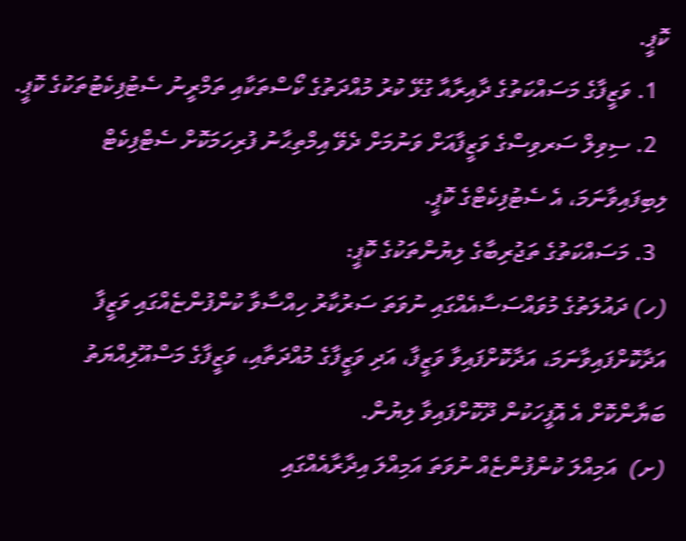ކޮޕީ.
  1. ވަޒީފާގެ މަސައްކަތުގެ ދާއިރާއާ ގުޅޭ ކުރު މުއްދަތުގެ ކޯސްތަކާއި ތަމްރީނު ސެޓުފިކެޓުތަކުގެ ކޮޕީ.
  2. ސިވިލް ސަރވިސްގެ ވަޒީފާއަށް ވަނުމަށް ދެވޭ އިމްތިޙާނު ފުރިހަމަކޮށް ސެޓްފިކެޓް ލިބިފައިވާނަމަ، އެ ސެޓުފިކެޓްގެ ކޮޕީ.
  3. މަސައްކަތުގެ ތަޖުރިބާގެ ލިޔުންތަކުގެ ކޮޕީ:
(ހ) ދައުލަތުގެ މުވައްސަސާއެއްގައި ނުވަތަ ސަރުކާރު ހިއްސާވާ ކުންފުންޏެއްގައި ވަޒީފާ އަދާކޮށްފައިވާނަމަ، އަދާކޮށްފައިވާ ވަޒީފާ، އަދި ވަޒީފާގެ މުއްދަތާއި، ވަޒީފާގެ މަސްއޫލިއްޔަތު ބަޔާންކޮށް އެ އޮފީހަކުން ދޫކޮށްފައިވާ ލިޔުން.
(ށ)  އަމިއްލަ ކުންފުންޏެއް ނުވަތަ އަމިއްލަ އިދާރާއެއްގައި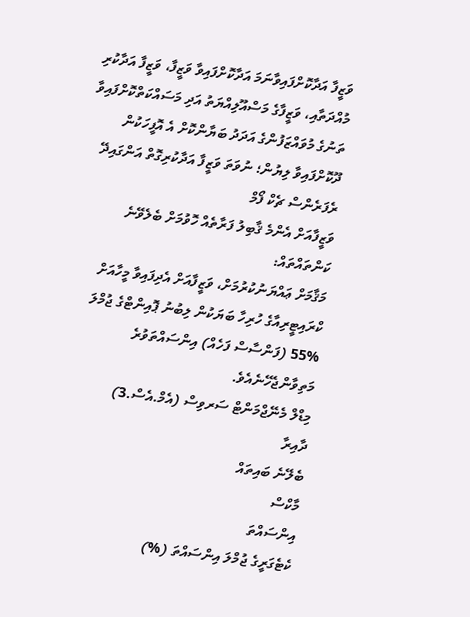ވަޒީފާ އަދާކޮށްފައިވާނަމަ އަދާކޮށްފައިވާ ވަޒީފާ، ވަޒީފާ އަދާކުރި މުއްދަތާއި، ވަޒީފާގެ މަސްއޫލިއްޔަތު އަދި މަސައްކަތްކޮށްފައިވާ ތަނުގެ މުވައްޒަފުންގެ އަދަދު ބަޔާންކޮށް އެ އޮފީހަކުން ދޫކޮށްފައިވާ ލިޔުން؛ ނުވަތަ ވަޒީފާ އަދާކުރިގޮތް އަންގައިދޭ ރެފަރެންސް ޗެކް ފޯމް
ވަޒީފާއަށް އެންމެ ޤާބިލު ފަރާތެއް ހޮވުމަށް ބެލެވޭނެ ކަންތައްތައް:
މަޤާމަށް ޢައްޔަނުކުރުމަށް، ވަޒީފާއަށް އެދިފައިވާ މީހާއަށް ކްރައިޓީރިއާގެ ހުރިހާ ބަޔަކުން ލިބުނު ޕޮއިންޓްގެ ޖުމްލަ %55 (ފަންސާސް ފަހެއް) އިންސައްތަވުރެ މަތިވާންޖެހޭނެއެވެ.
މިޑްލް މެނޭޖްމަންޓް ސަރވިސް (އެމް.އެސް.3)
ދާއިރާ
ބެލޭނެ ބައިތައް
މާކްސް
އިންސައްތަ
ކެޓެގަރީގެ ޖުމްލަ އިންސައްތަ (%)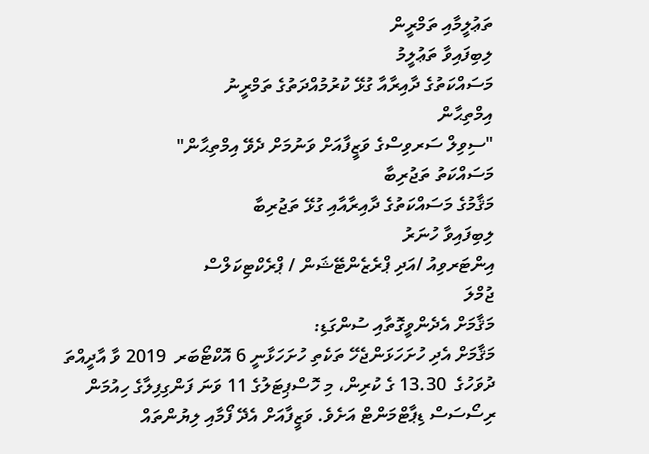ތަޢުލީމާއި ތަމްރީން
ލިބިފައިވާ ތަޢުލީމު
މަސައްކަތުގެ ދާއިރާއާ ގުޅޭ ކުރުމުއްދަތުގެ ތަމްރީނު
އިމްތިޙާން
"ސިވިލް ސަރވިސްގެ ވަޒީފާއަށް ވަނުމަށް ދެވޭ އިމްތިޙާން"
މަސައްކަތު ތަޖުރިބާ
މަޤާމުގެ މަސައްކަތުގެ ދާއިރާއާއި ގުޅޭ ތަޖުރިބާ
ލިބިފައިވާ ހުނަރު
އިންޓަރވިއު /އަދި ޕްރެޒެންޓޭޝަން / ޕްރެކްޓިކަލްސް
ޖުމްލަ
މަޤާމަށް އެދެންވީގޮތާއި ސުންގަޑި:
މަޤާމަށް އެދި ހުށަހަޅަންޖެހޭ ތަކެތި ހުށަހަޅާނީ 6 އޮކްޓޯބަރ  2019 ވާ އާދީއްތަ ދުވަހުގެ  13.30 ގެ ކުރިން، މި ހޮސްޕިޓަލުގެ 11 ވަނަ ފަންގިފިލާގެ ހިއުމަން ރިސޯސަސް ޑިޕާޓްމަންޓް އަށެވެ. ވަޒީފާއަށް އެދޭ ފޯމާއި ލިޔުންތައް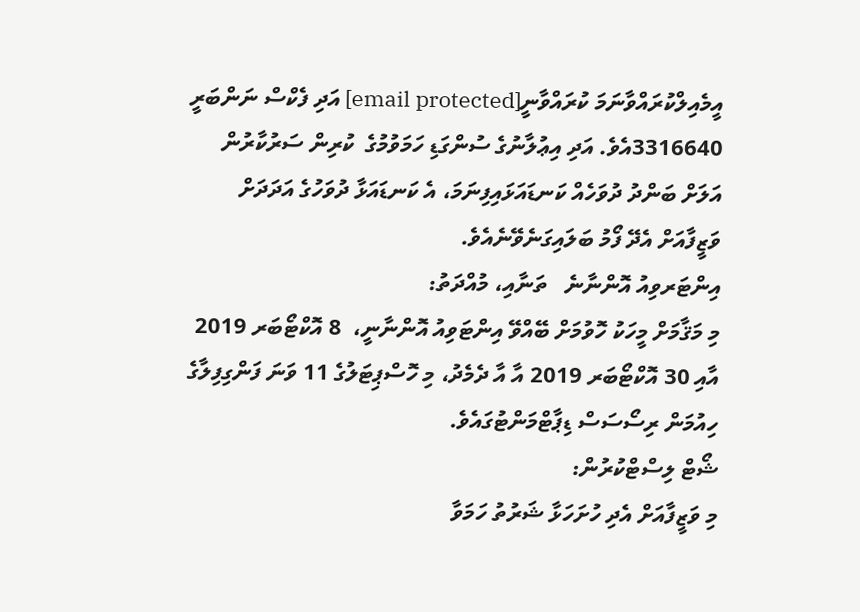އީމެއިލްކުރައްވާނަމަ ކުރައްވާނީ[email protected] އަދި ފެކްސް ނަންބަރީ 3316640އެވެ. އަދި އިޢުލާނުގެ ސުންގަޑި ހަމަވުމުގެ  ކުރިން ސަރުކާރުން އަލަށް ބަންދު ދުވަހެއް ކަނޑައަޅައިފިނަމަ، އެ ކަނޑައަޅާ ދުވަހުގެ އަދަދަށް ވަޒީފާއަށް އެދޭ ފޯމު ބަލައިގަނެވޭނެއެވެ.
އިންޓަރވިއު އޮންނާނެ   ތަނާއި، މުއްދަތު:
މި މަޤާމަށް މީހަކު ހޮވުމަށް ބޭއްވޭ އިންޓަވިއު އޮންނާނީ،  8 އޮކްޓޯބަރ 2019 އާއި 30 އޮކްޓޯބަރ 2019 އާ އާ ދެމެދު، މި ހޮސްޕިޓަލުގެ 11 ވަނަ ފަންގިފިލާގެ ހިއުމަން ރިސޯސަސް ޑިޕާޓްމަންޓުގައެވެ.
ޝޯޓް ލިސްޓްކުރުން:
މި ވަޒީފާއަށް އެދި ހުށަހަޅާ ޝަރުތު ހަމަވާ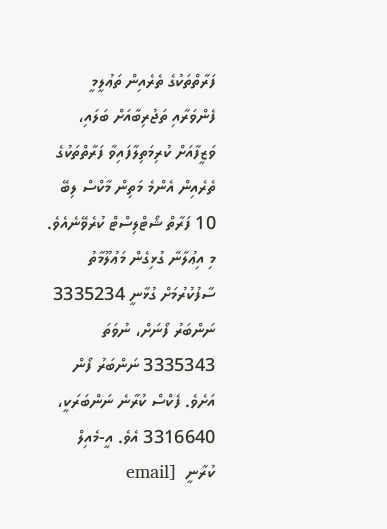ފަރާތްތަކުގެ ތެރެއިން ތަޢުލީމީ ފެންވަރާއި ތަޖުރިބާއަށް ބަލައި، ވަޒީފާއަށް ކުރިމަތިލާފައިވާ ފަރާތްތަކުގެ ތެރެއިން އެންމެ މަތިން މާކްސް ލިބޭ 10 ފަރާތް ޝޯޓްލިސްޓް ކުރެވޭނެއެވެ.
މި އިޢުލާނާ ގުޅިގެން މަޢުލޫމާތު ސާފުކުރުމަށް ގުޅާނީ 3335234 ނަންބަރު ފޯނަށް، ނުވަތަ 3335343 ނަންބަރު ފޯން އަށެވެ. ފެކްސް ކުރާނެ ނަންބަރަކީ، 3316640 އެވެ. އީ-މެއިލް ކުރާނީ  [email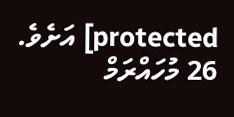protected] އަށެވެ.
26 މުހައްރަމް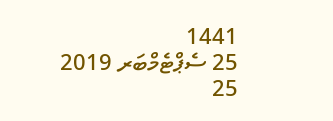1441
25 ސެޕްޓެމްބަރ 2019
25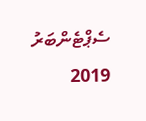ސެޕްޓެންބަރު 2019